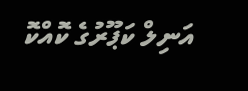އަނިލް ކަޕޫރުގެ ކޮއްކޮ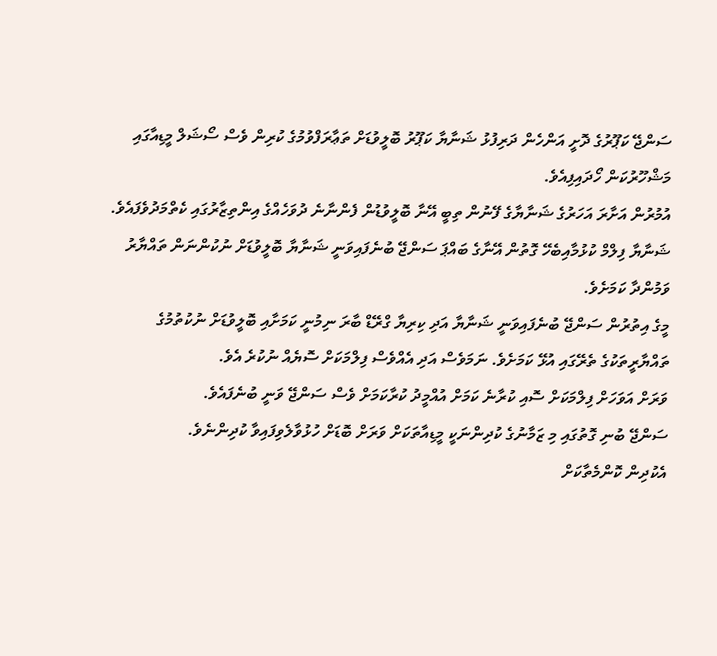ސަންޖޭ ކަޕޫރުގެ ދޮށީ އަންހެން ދަރިފުޅު ޝަނާޔާ ކަޕޫރު ބޮލީވުޑަށް ތަޢާރަފްވުމުގެ ކުރިން ވެސް ސޯޝަލް މީޑިއާގައި މަޝްހޫރުކަން ހޯދައިފިއެވެ.
އުމުރުން އަށާރަ އަހަރުގެ ޝަނާޔާގެ ފޭނުން ތިބީ އޭނާ ބޮލީވުޑުން ފެންނާނެ ދުވަހެއްގެ އިންތިޒާރުގައި ކެތްމަދުވެފައެވެ.
ޝަނާޔާ ފިލްމް ކުޅުމާއިބެހޭ ގޮތުން އޭނާގެ ބައްޕަ ސަންޖޭ ބުނެފައިވަނީ ޝަނާޔާ ބޮލީވުޑަށް ނުކުންނަން ތައްޔާރު ވަމުންދާ ކަމަށެވެ.
މީގެ އިތުރުން ސަންޖޭ ބުނެފައިވަނީ ޝަނާޔާ އަދި ކިރިޔާ ގްރޭޑް ބާރަ ނިމުނީ ކަމަށާއި ބޮލީވުޑަށް ނުކުތުމުގެ ތައްޔާރީތަކުގެ ތެރޭގައި އުޅޭ ކަމަށެވެ. ނަމަވެސް އަދި އެއްވެސް ފިލްމަކަށް ސޮޔެއް ނުކުރެ އެވެ.
ވަރަށް އަވަހަށް ފިލްމަކަށް ސޮއި ކުރާނެ ކަމަށް އުއްމީދު ކުރާކަމަށް ވެސް ސަންޖޭ ވަނީ ބުނެފައެވެ.
ސަންޖޭ ބުނި ގޮތުގައި މި ޒަމާނުގެ ކުދިންނަކީ މީޑިއާތަކަށް ވަރަށް ބޮޑަށް ހުޅުވާލެވިފައިވާ ކުދިންނެވެ.
އެކުދިން ކޮންމެތާކަށް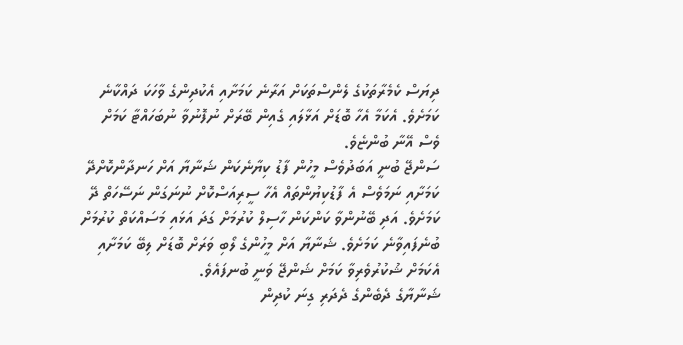ދިޔަސް ކެމެރާތަކުގެ ލެންސްތަކަށް އަރާނެ ކަމަށާއި އެކުދިންގެ ވާހަކަ ދައްކާނެ ކަމަށެވެ. އެކަމާ އެހާ ބޮޑަށް އަޅާލައި ގެއިން ބޭރަށް ނުފޮނުވާ ނުބަހައްޓާ ކަމަށް ވެސް އޭނާ ބުންޏެވެ.
ސަންޖޭ ބުނީ އަބަދުވެސް މީހުން ފާޑު ކިޔާނެކަން ޝަނާޔާ އަށް ހަނދާންކޮށްދޭ ކަމަށާއި ނަމަވެސް އެ ފާޑުކިޔުންތައް އެހާ ސީރިއަސްކޮށް ނުނަގަން ނަސޭހަތް ދޭ ކަމަށެވެ. އަދި ބޭނުންވާ ކަންކަން ހާސިލް ކުރުމަށް ގަދަ އަޅައި މަސައްކަތް ކުރުމަށް ބުނެފައިވާނެ ކަމަށެވެ. ޝަނާޔާ އަށް މީހުންގެ ލޯބި ވަރަށް ބޮޑަށް ލިބޭ ކަމަށާއި އެކަމަށް ޝުކުރުވެރިވާ ކަމަށް ޝަންޖޭ ވަނީ ބުނފައެވެ.
ޝަނާޔާގެ ދެބެންގެ ދެދަރި ގިނަ ކުދިން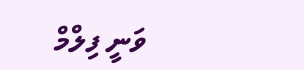ވަނީ ފިލްމް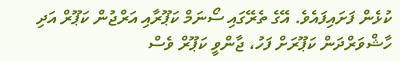ކުޅެން ފަށައިފައެވެ. އޭގެ ތެރޭގައި ސޯނަމް ކަޕޫރާއި އަރްޖުން ކަޕޫރް އަދި ހާޝްވަރްދަން ކަޕޫރަށް ފަހު، ޖާންވީ ކަޕޫރް ވެސް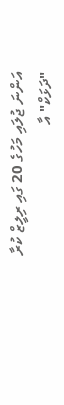އަންނަ ޖުލައި މަހުގެ 20 ގައި ރިލީޒް ކުރާ "ދަޅަކް" އާ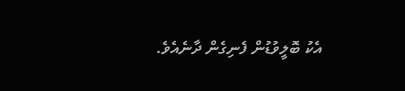އެކު ބޮލީވުޑުން ފެނިގެން ދާނެއެވެ.